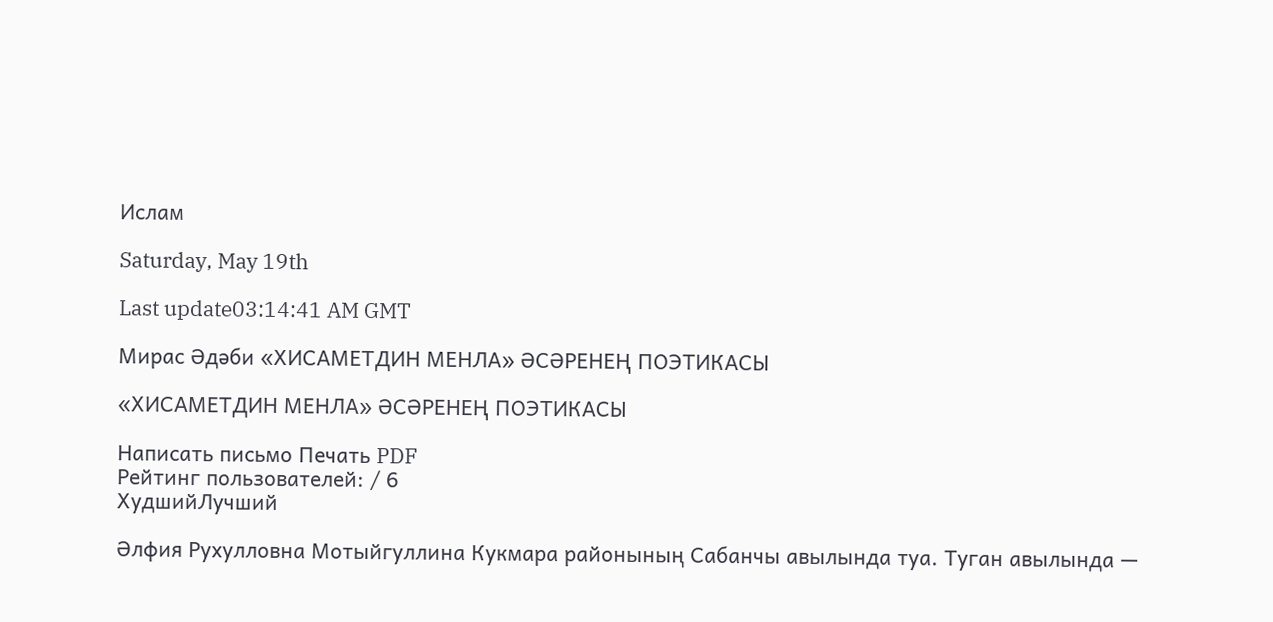Ислам

Saturday, May 19th

Last update03:14:41 AM GMT

Мирас Әдәби «ХИСАМЕТДИН МЕНЛА» ӘСӘРЕНЕҢ ПОЭТИКАСЫ

«ХИСАМЕТДИН МЕНЛА» ӘСӘРЕНЕҢ ПОЭТИКАСЫ

Написать письмо Печать PDF
Рейтинг пользователей: / 6
ХудшийЛучший

Әлфия Рухулловна Мотыйгуллина Кукмара районының Сабанчы авылында туа. Туган авылында —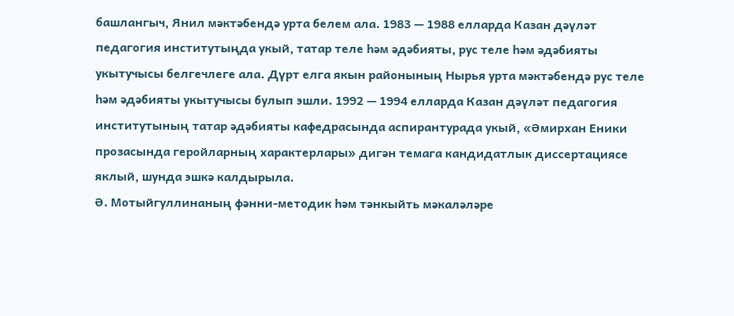башлангыч, Янил мәктәбендә урта белем ала. 1983 — 1988 елларда Казан дәүләт педагогия институтыңда укый, татар теле һәм әдәбияты, рус теле һәм әдәбияты укытучысы белгечлеге ала. Дүрт елга якын районының Нырья урта мәктәбендә рус теле һәм әдәбияты укытучысы булып эшли. 1992 — 1994 елларда Казан дәүләт педагогия институтының татар әдәбияты кафедрасында аспирантурада укый, «Әмирхан Еники прозасында геройларның характерлары» дигән темага кандидатлык диссертациясе яклый, шунда эшкә калдырыла.
Ә. Мотыйгуллинаның фәнни-методик һәм тәнкыйть мәкаләләре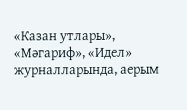«Казан утлары», «Мәгариф», «Идел» журналларында, аерым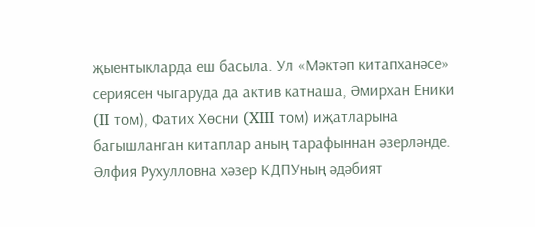җыентыкларда еш басыла. Ул «Мәктәп китапханәсе» сериясен чыгаруда да актив катнаша, Әмирхан Еники (II том), Фатих Хөсни (XIII том) иҗатларына багышланган китаплар аның тарафыннан әзерләнде. Әлфия Рухулловна хәзер КДПУның әдәбият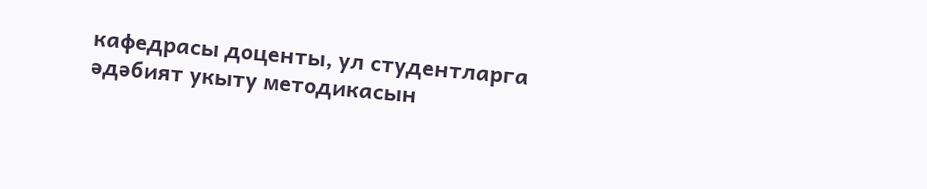кафедрасы доценты, ул студентларга әдәбият укыту методикасын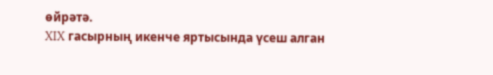өйрәтә.
XIX гасырның икенче яртысында үсеш алган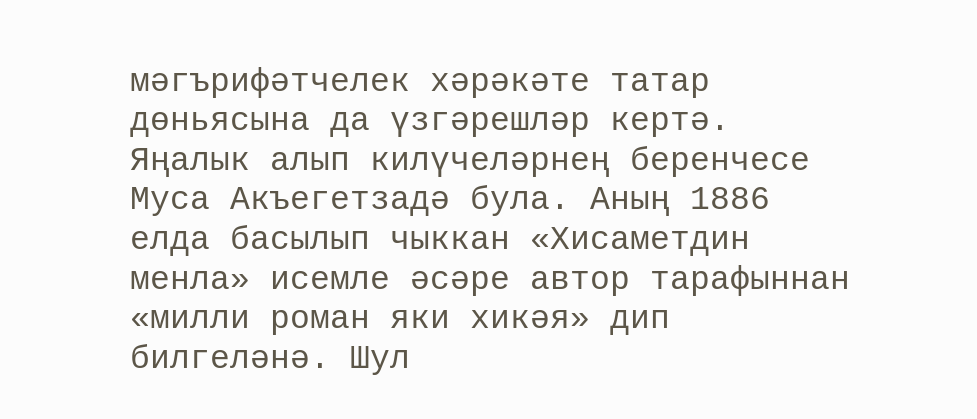мәгърифәтчелек хәрәкәте татар дөньясына да үзгәрешләр кертә. Яңалык алып килүчеләрнең беренчесе Муса Акъегетзадә була. Аның 1886 елда басылып чыккан «Хисаметдин менла» исемле әсәре автор тарафыннан «милли роман яки хикәя» дип билгеләнә. Шул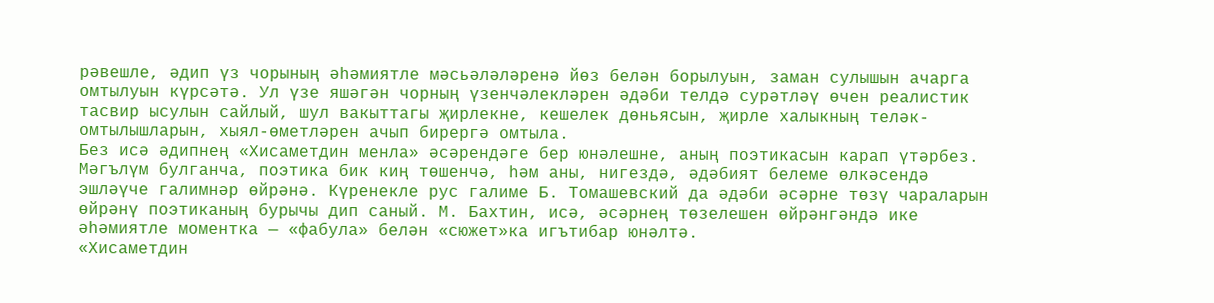рәвешле, әдип үз чорының әһәмиятле мәсьәләләренә йөз белән борылуын, заман сулышын ачарга омтылуын күрсәтә. Ул үзе яшәгән чорның үзенчәлекләрен әдәби телдә сурәтләү өчен реалистик тасвир ысулын сайлый, шул вакыттагы җирлекне, кешелек дөньясын, җирле халыкның теләк-омтылышларын, хыял-өметләрен ачып бирергә омтыла.
Без исә әдипнең «Хисаметдин менла» әсәрендәге бер юнәлешне, аның поэтикасын карап үтәрбез.
Мәгълүм булганча, поэтика бик киң төшенчә, һәм аны, нигездә, әдәбият белеме өлкәсендә эшләүче галимнәр өйрәнә. Күренекле рус галиме Б. Томашевский да әдәби әсәрне төзү чараларын өйрәнү поэтиканың бурычы дип саный. М. Бахтин, исә, әсәрнең төзелешен өйрәнгәндә ике әһәмиятле моментка — «фабула» белән «сюжет»ка игътибар юнәлтә.
«Хисаметдин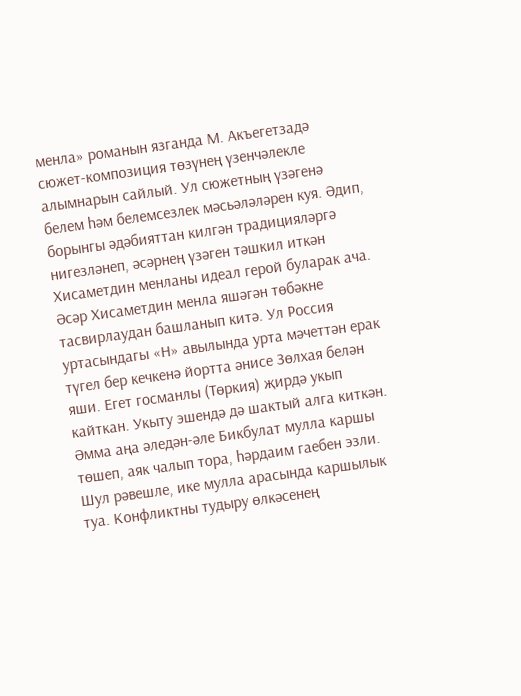менла» романын язганда М. Акъегетзадә сюжет-композиция төзүнең үзенчәлекле алымнарын сайлый. Ул сюжетның үзәгенә белем һәм белемсезлек мәсьәләләрен куя. Әдип, борынгы әдәбияттан килгән традицияләргә нигезләнеп, әсәрнең үзәген тәшкил иткән Хисаметдин менланы идеал герой буларак ача. Әсәр Хисаметдин менла яшәгән төбәкне тасвирлаудан башланып китә. Ул Россия уртасындагы «Н» авылында урта мәчеттән ерак түгел бер кечкенә йортта әнисе Зөлхая белән яши. Егет госманлы (Төркия) җирдә укып кайткан. Укыту эшендә дә шактый алга киткән. Әмма аңа әледән-әле Бикбулат мулла каршы төшеп, аяк чалып тора, һәрдаим гаебен эзли.
Шул рәвешле, ике мулла арасында каршылык туа. Конфликтны тудыру өлкәсенең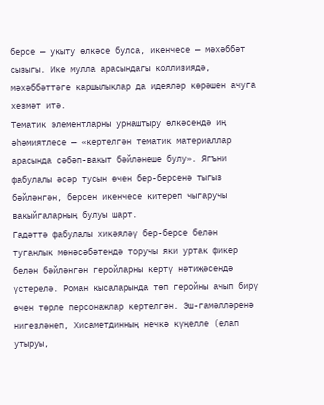берсе — укыту өлкәсе булса, икенчесе — мәхәббәт сызыгы. Ике мулла арасындагы коллизиядә, мәхәббәттәге каршылыклар да идеяләр көрәшен ачуга хезмәт итә.
Тематик элементларны урнаштыру өлкәсендә иң әһәмиятлесе — «кертелгән тематик материаллар арасында сәбәп-вакыт бәйләнеше булу». Ягъни фабулалы әсәр тусын өчен бер-берсенә тыгыз бәйләнгән, берсен икенчесе китереп чыгаручы вакыйгаларның булуы шарт.
Гадәттә фабулалы хикәяләү бер-берсе белән туганлык мөнәсәбәтендә торучы яки уртак фикер белән бәйләнгән геройларны кертү нәтиҗәсендә үстерелә. Роман кысаларында төп геройны ачып бирү өчен төрле персонажлар кертелгән. Эш-гамәлләренә нигезләнеп, Хисаметдинның нечкә күңелле (елап утыруы,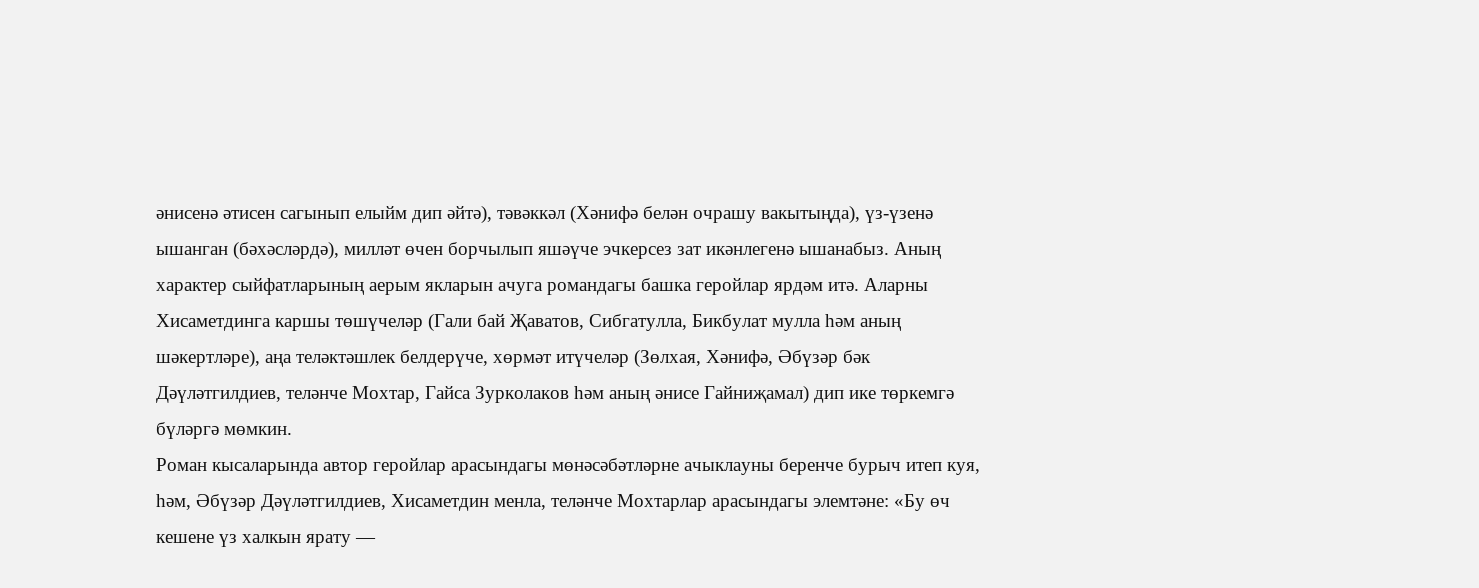әнисенә әтисен сагынып елыйм дип әйтә), тәвәккәл (Хәнифә белән очрашу вакытыңда), үз-үзенә ышанган (бәхәсләрдә), милләт өчен борчылып яшәүче эчкерсез зат икәнлегенә ышанабыз. Аның характер сыйфатларының аерым якларын ачуга романдагы башка геройлар ярдәм итә. Аларны Хисаметдинга каршы төшүчеләр (Гали бай Җаватов, Сибгатулла, Бикбулат мулла һәм аның шәкертләре), аңа теләктәшлек белдерүче, хөрмәт итүчеләр (Зөлхая, Хәнифә, Әбүзәр бәк Дәүләтгилдиев, теләнче Мохтар, Гайса Зурколаков һәм аның әнисе Гайниҗамал) дип ике төркемгә бүләргә мөмкин.
Роман кысаларында автор геройлар арасындагы мөнәсәбәтләрне ачыклауны беренче бурыч итеп куя, һәм, Әбүзәр Дәүләтгилдиев, Хисаметдин менла, теләнче Мохтарлар арасындагы элемтәне: «Бу өч кешене үз халкын ярату —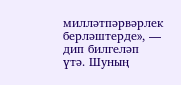милләтпәрвәрлек берләштерде», — дип билгеләп үтә. Шуның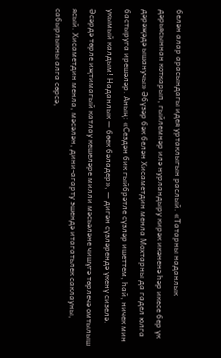белән алар арасындагы идея уртаклыгын раслый. «Татарны наданлык дәрьясыннан коткарып, гыйлемнәр илә нурландыру кирәк икәненә һәр икесе бер үк дәрәҗәдә ышанучы» Әбүзәр бәк белән Хисаметдин менла Мохтарны да гадел юлга бастыруга ирешәләр. Аның: «Сездән бик гыйбрәтле сүзләр ишеттем, һай, ничек мин укымый калдым! Наданлык — бөек бәладер», — дигән сүзләрендә үкенү сизелә.
Әсәрдә төрле иҗтимагый катлау кешеләре милли мәсьәләне чишүгә төрлечә омтылыш ясый. Хисаметдин менла, мәсәлән, дини-агарту эшендә итагатьлек саклауны, сабырлыкны алга сөрсә,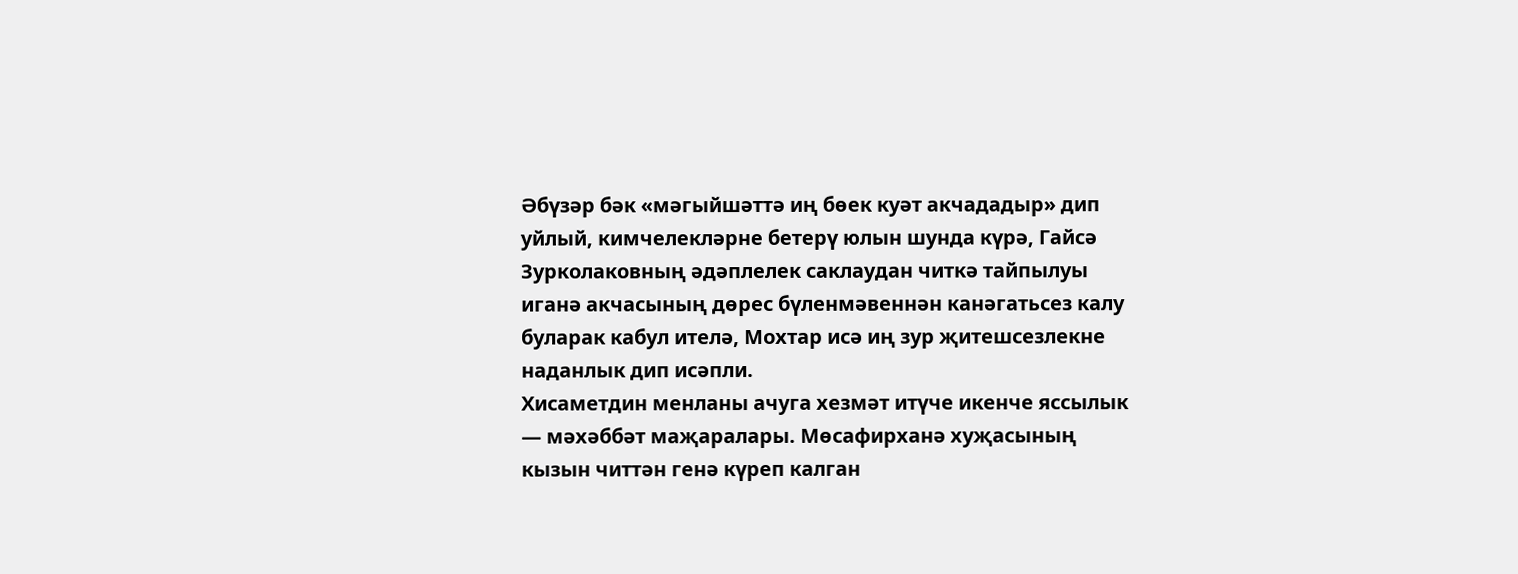Әбүзәр бәк «мәгыйшәттә иң бөек куәт акчададыр» дип уйлый, кимчелекләрне бетерү юлын шунда күрә, Гайсә Зурколаковның әдәплелек саклаудан читкә тайпылуы иганә акчасының дөрес бүленмәвеннән канәгатьсез калу буларак кабул ителә, Мохтар исә иң зур җитешсезлекне наданлык дип исәпли.
Хисаметдин менланы ачуга хезмәт итүче икенче яссылык — мәхәббәт маҗаралары. Мөсафирханә хуҗасының кызын читтән генә күреп калган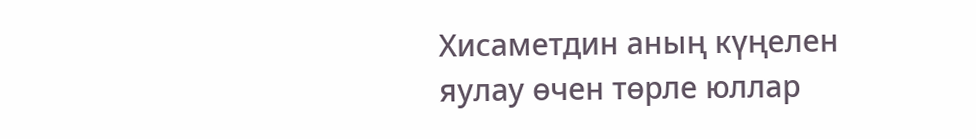Хисаметдин аның күңелен яулау өчен төрле юллар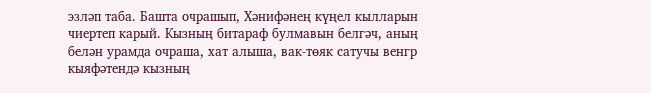эзләп таба. Башта очрашып, Хәнифәнең күңел кылларын чиертеп карый. Кызның битараф булмавын белгәч, аның белән урамда очраша, хат алыша, вак-төяк сатучы венгр кыяфәтендә кызның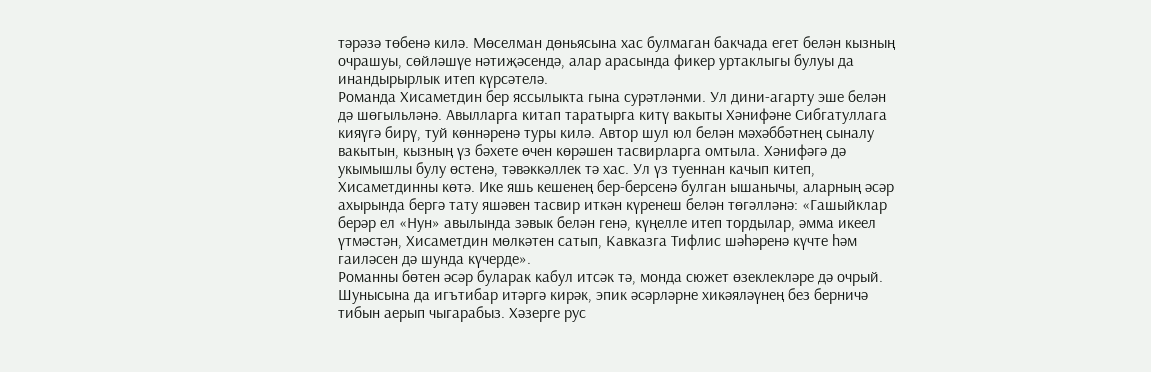тәрәзә төбенә килә. Мөселман дөньясына хас булмаган бакчада егет белән кызның очрашуы, сөйләшүе нәтиҗәсендә, алар арасында фикер уртаклыгы булуы да инандырырлык итеп күрсәтелә.
Романда Хисаметдин бер яссылыкта гына сурәтләнми. Ул дини-агарту эше белән дә шөгыльләнә. Авылларга китап таратырга китү вакыты Хәнифәне Сибгатуллага кияүгә бирү, туй көннәренә туры килә. Автор шул юл белән мәхәббәтнең сыналу вакытын, кызның үз бәхете өчен көрәшен тасвирларга омтыла. Хәнифәгә дә укымышлы булу өстенә, тәвәккәллек тә хас. Ул үз туеннан качып китеп, Хисаметдинны көтә. Ике яшь кешенең бер-берсенә булган ышанычы, аларның әсәр ахырында бергә тату яшәвен тасвир иткән күренеш белән төгәлләнә: «Гашыйклар берәр ел «Нун» авылында зәвык белән генә, күңелле итеп тордылар, әмма икеел үтмәстән, Хисаметдин мөлкәтен сатып, Кавказга Тифлис шәһәренә күчте һәм гаиләсен дә шунда күчерде».
Романны бөтен әсәр буларак кабул итсәк тә, монда сюжет өзеклекләре дә очрый.
Шунысына да игътибар итәргә кирәк, эпик әсәрләрне хикәяләүнең без берничә тибын аерып чыгарабыз. Хәзерге рус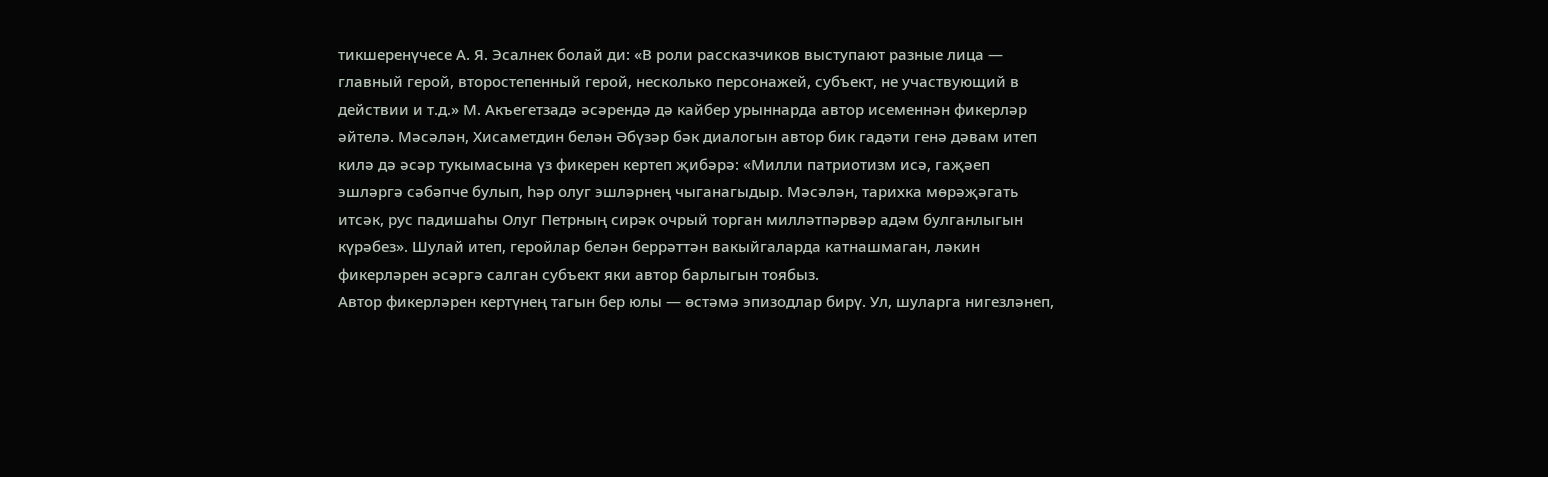тикшеренүчесе А. Я. Эсалнек болай ди: «В роли рассказчиков выступают разные лица — главный герой, второстепенный герой, несколько персонажей, субъект, не участвующий в действии и т.д.» М. Акъегетзадә әсәрендә дә кайбер урыннарда автор исеменнән фикерләр әйтелә. Мәсәлән, Хисаметдин белән Әбүзәр бәк диалогын автор бик гадәти генә дәвам итеп килә дә әсәр тукымасына үз фикерен кертеп җибәрә: «Милли патриотизм исә, гаҗәеп эшләргә сәбәпче булып, һәр олуг эшләрнең чыганагыдыр. Мәсәлән, тарихка мөрәҗәгать итсәк, рус падишаһы Олуг Петрның сирәк очрый торган милләтпәрвәр адәм булганлыгын күрәбез». Шулай итеп, геройлар белән беррәттән вакыйгаларда катнашмаган, ләкин фикерләрен әсәргә салган субъект яки автор барлыгын тоябыз.
Автор фикерләрен кертүнең тагын бер юлы — өстәмә эпизодлар бирү. Ул, шуларга нигезләнеп,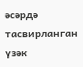әсәрдә тасвирланган үзәк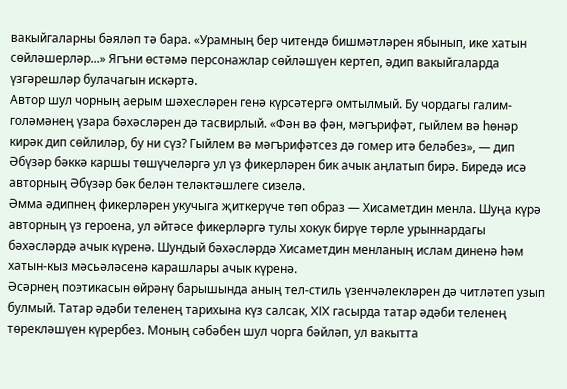вакыйгаларны бәяләп тә бара. «Урамның бер читендә бишмәтләрен ябынып, ике хатын сөйләшерләр...» Ягъни өстәмә персонажлар сөйләшүен кертеп, әдип вакыйгаларда үзгәрешләр булачагын искәртә.
Автор шул чорның аерым шәхесләрен генә күрсәтергә омтылмый. Бу чордагы галим-голәмәнең үзара бәхәсләрен дә тасвирлый. «Фән вә фән, мәгърифәт, гыйлем вә һөнәр кирәк дип сөйлиләр, бу ни сүз? Гыйлем вә мәгърифәтсез дә гомер итә беләбез», — дип Әбүзәр бәккә каршы төшүчеләргә ул үз фикерләрен бик ачык аңлатып бирә. Биредә исә авторның Әбүзәр бәк белән теләктәшлеге сизелә.
Әмма әдипнең фикерләрен укучыга җиткерүче төп образ — Хисаметдин менла. Шуңа күрә авторның үз героена, ул әйтәсе фикерләргә тулы хокук бирүе төрле урыннардагы бәхәсләрдә ачык күренә. Шундый бәхәсләрдә Хисаметдин менланың ислам диненә һәм хатын-кыз мәсьәләсенә карашлары ачык күренә.
Әсәрнең поэтикасын өйрәнү барышында аның тел-стиль үзенчәлекләрен дә читләтеп узып булмый. Татар әдәби теленең тарихына күз салсак, XIX гасырда татар әдәби теленең төрекләшүен күрербез. Моның сәбәбен шул чорга бәйләп, ул вакытта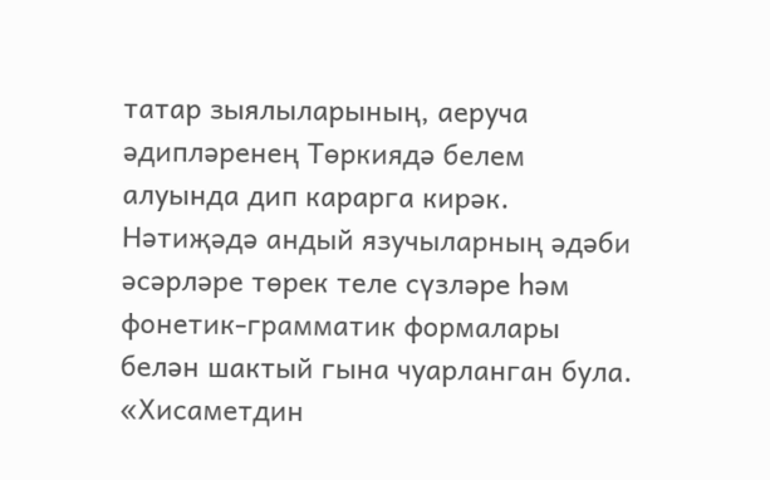татар зыялыларының, аеруча әдипләренең Төркиядә белем алуында дип карарга кирәк. Нәтиҗәдә андый язучыларның әдәби әсәрләре төрек теле сүзләре һәм фонетик-грамматик формалары белән шактый гына чуарланган була. «Хисаметдин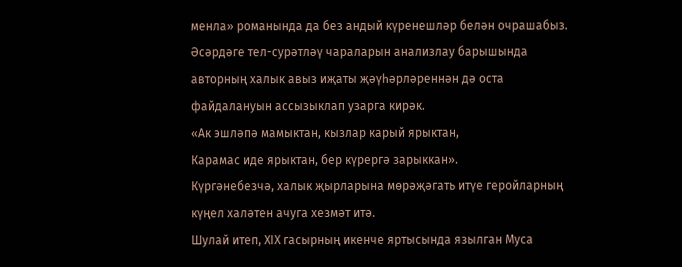менла» романында да без андый күренешләр белән очрашабыз.
Әсәрдәге тел-сурәтләү чараларын анализлау барышында авторның халык авыз иҗаты җәүһәрләреннән дә оста файдалануын ассызыклап узарга кирәк.
«Ак эшләпә мамыктан, кызлар карый ярыктан,
Карамас иде ярыктан, бер күрергә зарыккан».
Күргәнебезчә, халык җырларына мөрәҗәгать итүе геройларның күңел халәтен ачуга хезмәт итә.
Шулай итеп, XIX гасырның икенче яртысында язылган Муса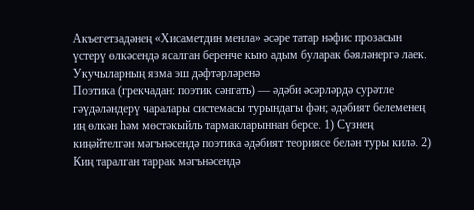Акъегетзадәнең «Хисаметдин менла» әсәре татар нәфис прозасын үстерү өлкәсендә ясалган беренче кыю адым буларак бәяләнергә лаек.
Укучыларның язма эш дәфтәрләренә
Поэтика (грекчадан: поэтик сәнгать) — әдәби әсәрләрдә сурәтле гәүдәләндерү чаралары системасы турындагы фән; әдәбият белеменең иң өлкән һәм мөстәкыйль тармакларыннан берсе. 1) Сүзнең киңәйтелгән мәгънәсендә поэтика әдәбият теориясе белән туры килә. 2) Киң таралган таррак мәгънәсендә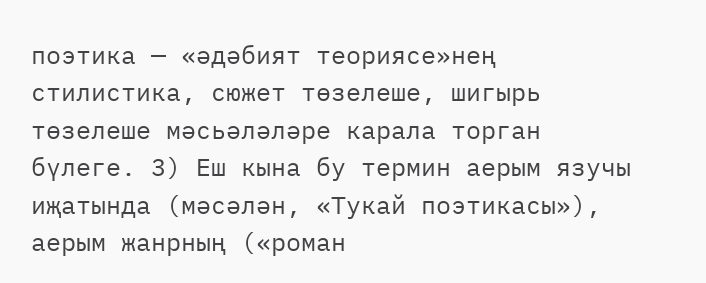поэтика — «әдәбият теориясе»нең стилистика, сюжет төзелеше, шигырь төзелеше мәсьәләләре карала торган бүлеге. 3) Еш кына бу термин аерым язучы иҗатында (мәсәлән, «Тукай поэтикасы»), аерым жанрның («роман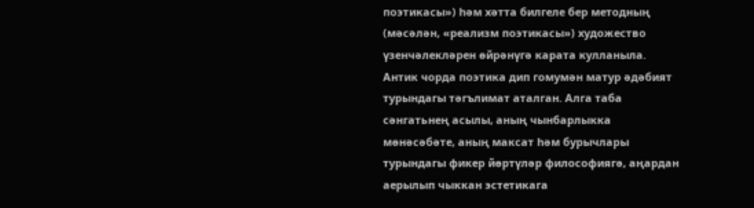поэтикасы») һәм хәтта билгеле бер методның (мәсәлән, «реализм поэтикасы») художество үзенчәлекләрен өйрәнүгә карата кулланыла.
Антик чорда поэтика дип гомумән матур әдәбият турындагы тәгълимат аталган. Алга таба сәнгатьнең асылы, аның чынбарлыкка мөнәсәбәте, аның максат һәм бурычлары турындагы фикер йөртүләр философиягә, аңардан аерылып чыккан эстетикага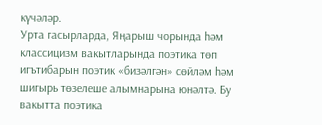күчәләр.
Урта гасырларда, Яңарыш чорында һәм классицизм вакытларында поэтика төп игътибарын поэтик «бизәлгән» сөйләм һәм шигырь төзелеше алымнарына юнәлтә. Бу вакытта поэтика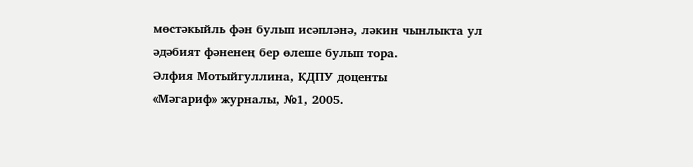мөстәкыйль фән булып исәпләнә, ләкин чынлыкта ул әдәбият фәненең бер өлеше булып тора.
Әлфия Мотыйгуллина, КДПУ доценты
«Мәгариф» журналы, №1, 2005.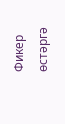Фикер өстәргә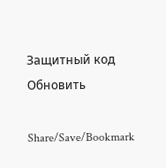Защитный код
Обновить

Share/Save/Bookmark